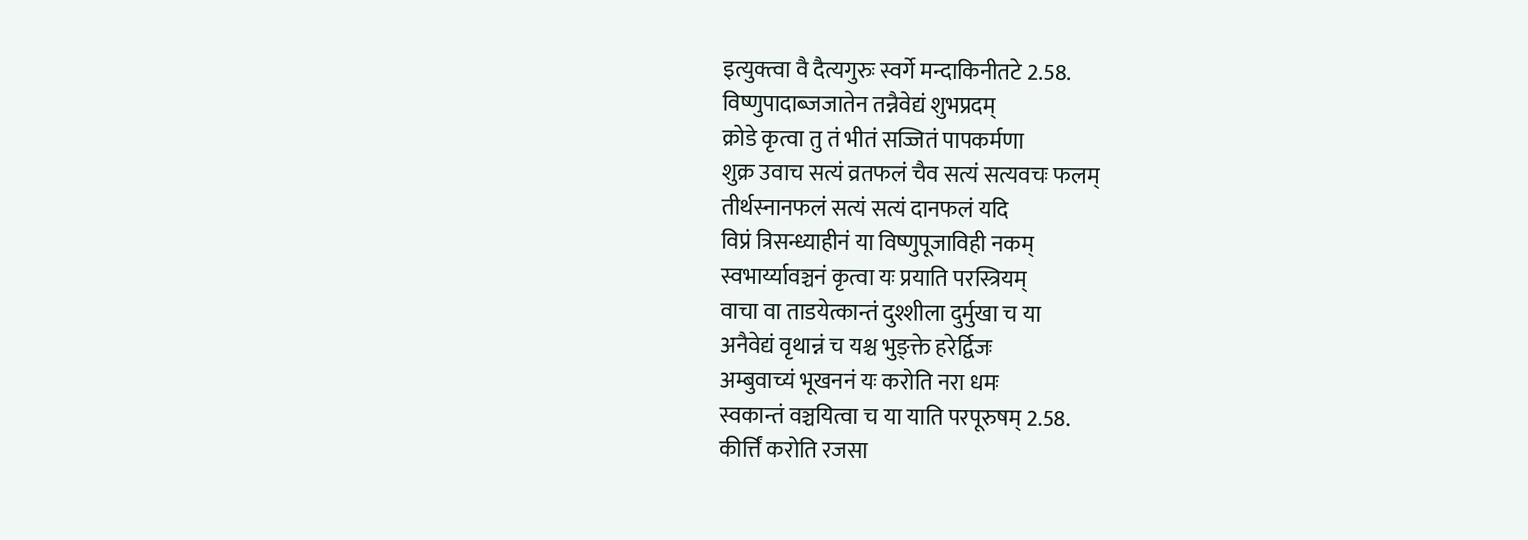इत्युक्त्वा वै दैत्यगुरुः स्वर्गे मन्दाकिनीतटे 2.58.
विष्णुपादाब्जजातेन तन्नैवेद्यं शुभप्रदम्
क्रोडे कृत्वा तु तं भीतं सज्जितं पापकर्मणा
शुक्र उवाच सत्यं व्रतफलं चैव सत्यं सत्यवचः फलम्
तीर्थस्नानफलं सत्यं सत्यं दानफलं यदि
विप्रं त्रिसन्ध्याहीनं या विष्णुपूजाविही नकम्
स्वभार्य्यावञ्चनं कृत्वा यः प्रयाति परस्त्रियम्
वाचा वा ताडयेत्कान्तं दुश्शीला दुर्मुखा च या
अनैवेद्यं वृथान्नं च यश्च भुङ्क्ते हरेर्द्विजः
अम्बुवाच्यं भूखननं यः करोति नरा धमः
स्वकान्तं वञ्चयित्वा च या याति परपूरुषम् 2.58.
कीर्त्तिं करोति रजसा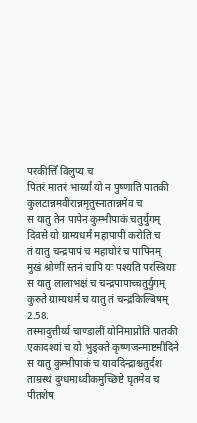परकीर्त्तिं विलुप्य च
पितरं मातरं भार्य्यां यो न पुष्णाति पातकी
कुलटान्नमवीरान्नमृतुस्नातान्नमेव च
स यातु तेन पापेन कुम्भीपाकं चतुर्युगम्
दिवसे यो ग्राम्यधर्मं महापापी करोति च
तं यातु चन्द्रपापं च महाघोरं च पापिनम्
मुखं श्रोणीं स्तनं चापि यः पश्यति परस्त्रियाः
स यातु लालाभक्षं च चन्द्रपापाच्चतुर्युगम्
कुरुते ग्राम्यधर्मं च यातु तं चन्द्रकिल्बिषम् 2.58.
तस्मादुत्तीर्य्य चाण्डालीं योनिमाप्नोति पातकी
एकादश्यां च यो भुङ्क्ते कृष्णजन्माष्टमीदिने
स यातु कुम्भीपाकं च यावदिन्द्राश्चतुर्दश
ताम्रस्थं दुग्धमाध्वीकमुच्छिष्टे घृतमेव च
पीतशेष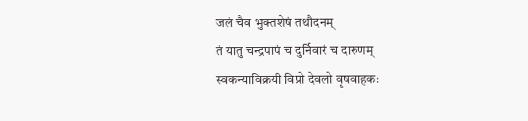जलं चैव भुक्तशेषं तथौदनम्
तं यातु चन्द्रपापं च दुर्निवारं च दारुणम्
स्वकन्याविक्रयी विप्रो देवलो वृषवाहकः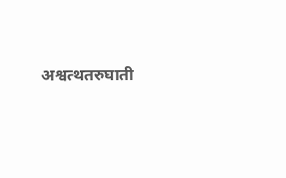अश्वत्थतरुघाती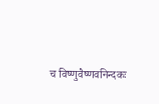च विष्णुवैष्णवनिन्दकः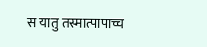स यातु तस्मात्पापाच्च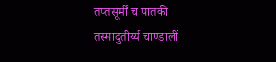तप्तसूर्मीं च पातकी
तस्मादुतीर्य्य चाण्डालीं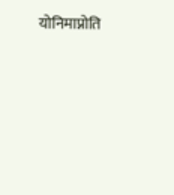योनिमाप्नोति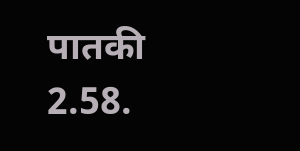पातकी 2.58.